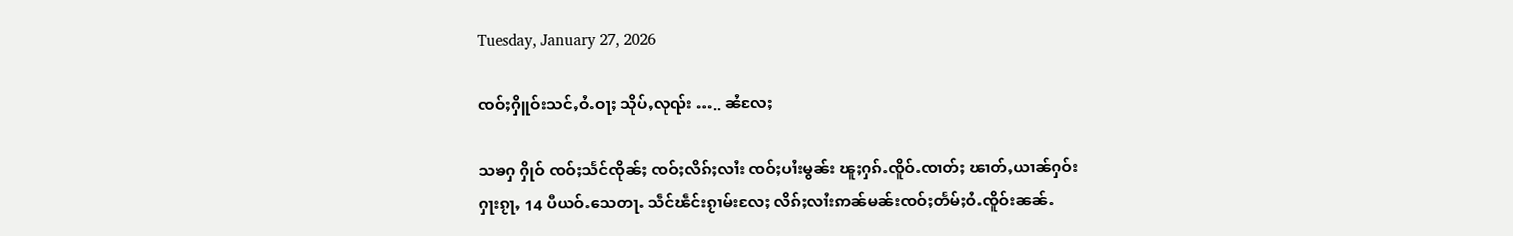Tuesday, January 27, 2026

ၸဝ်ႈႁိူဝ်းသင်ႇဝႆႉဝႃႈ သိုပ်ႇလုၺ်း ….. ၼႆလႄႈ

သၶႁ ႁိုဝ် ၸဝ်ႈသႅင်ၸိုၼ်ႈ ၸဝ်ႈလိၵ်ႈလၢႆး ၸဝ်ႈပၢႆးမွၼ်း ၽူႈႁၵ်ႉၸိူဝ်ႉၸၢတ်ႈ ၽၢတ်ႇယၢၼ်ႁဝ်းႁႃးၵႂႃႇ 14 ပီယဝ်ႉသေတႃႉ သဵင်ၽဵင်းၵႂၢမ်းလႄႈ လိၵ်ႈလၢႆးဢၼ်မၼ်းၸဝ်ႈတႅမ်ႈဝႆႉၸိူဝ်းၼၼ်ႉ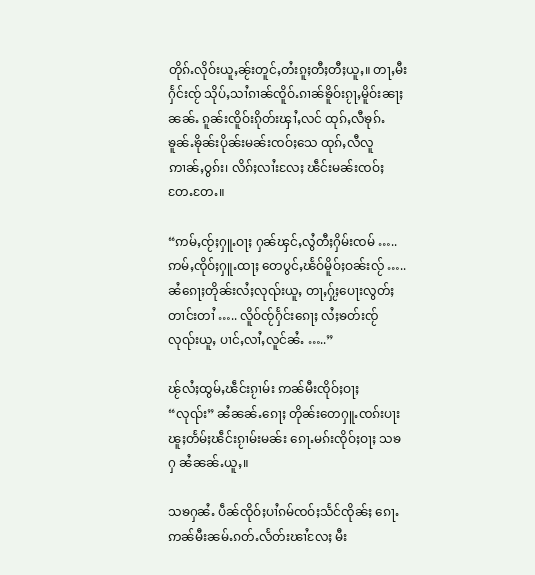တိုၵ်ႉလိုဝ်းယူႇၼႂ်းတူင်ႇတႆးၵူႈတီႈတီႈယူႇ။ တႃႇမီးႁႅင်းၸႂ် သိုပ်ႇသၢႆၵၢၼ်ၸိူဝ်ႉၵၢၼ်ၶိူဝ်းၵႂႃႇမိူဝ်းၼႃႈၼၼ်ႉ ၵူၼ်းၸိူဝ်းၵိုတ်းၾၢႆႇလင် ထုၵ်ႇလီၶုၵ်ႉၶူၼ်ႉၶိုၼ်းပိုၼ်းမၼ်းၸဝ်ႈသေ ထုၵ်ႇလီလူဢၢၼ်ႇဝွၵ်း၊ လိၵ်ႈလၢႆးလႄႈ ၽဵင်းမၼ်းၸဝ်ႈတႄႉတႄႉ။

“ဢမ်ႇၸႂ်ႈႁူႉဝႃႈ ႁၼ်ၾင်ႇလွႆတီႈႁိမ်းၸမ် …..  ဢမ်ႇၸိုဝ်ႈႁူႉထႃႈ တေပွင်ႇၽႅဝ်မိူဝ်ႈဝၼ်းလႂ် ….. ၼႆၵေႃႈတိုၼ်းလႆႈလုၺ်းယူႇ တႃႇႁႂ်ႈပေႃးလွတ်ႈတၢင်းတၢႆ ….. လိူဝ်ၸႂ်ႁႅင်းၵေႃႈ လႆႈၶတ်းၸႂ်လုၺ်းယူႇ ပၢင်ႇလၢႆႇလူင်ၼႆႉ …..”

ၽႂ်လႆႈထွမ်ႇၽဵင်းၵႂၢမ်း ဢၼ်မီးၸိုဝ်ႈဝႃႈ “လုၺ်း” ၼႆၼၼ်ႉၵေႃႈ တိုၼ်းတေႁူႉၸၵ်းပႃး ၽူႈတႅမ်ႈၽဵင်းၵႂၢမ်းမၼ်း ၵေႃႉမၵ်းၸိုဝ်ႈဝႃႈ သၶႁ ၼႆၼၼ်ႉယူႇ။

သၶႁၼႆႉ ပဵၼ်ၸိုဝ်ႈပၢႆၵမ်ၸဝ်ႈသႅင်ၸိုၼ်ႈ ၵေႃႉဢၼ်မီးၼမ်ႉၵတ်ႉလႅတ်းၽၢႆလႄႈ မီး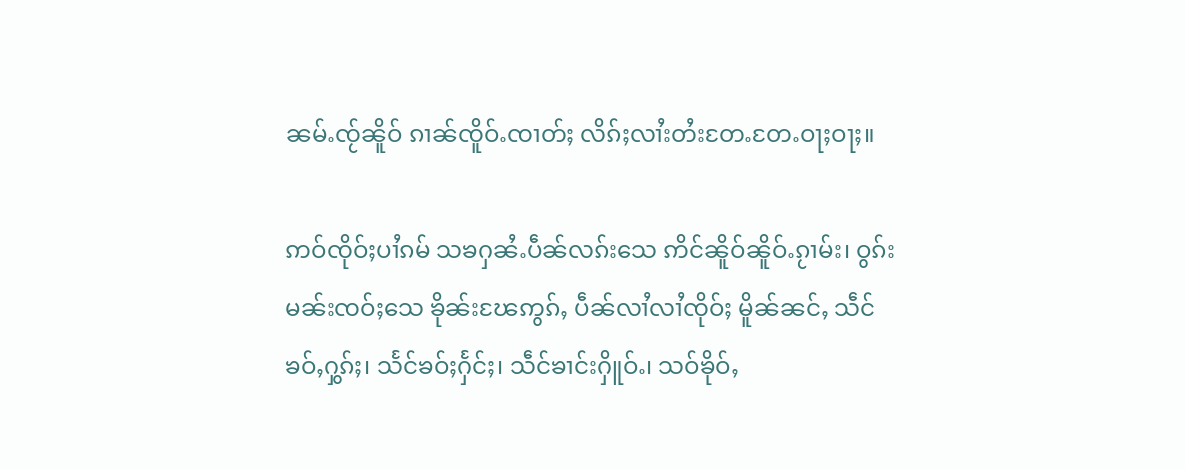ၼမ်ႉၸႂ်ၼိူဝ် ၵၢၼ်ၸိူဝ်ႉၸၢတ်ႈ လိၵ်ႈလၢႆးတႆးတႄႉတႄႉဝႃႈဝႃႈ။

ဢဝ်ၸိုဝ်ႈပၢႆၵမ် သၶႁၼႆႉပဵၼ်လၵ်းသေ ဢိင်ၼိူဝ်ၼိူဝ်ႉၵႂၢမ်း၊ ဝွၵ်းမၼ်းၸဝ်ႈသေ ၶိုၼ်းၽႄဢွၵ်ႇ ပဵၼ်လၢႆလၢႆၸိုဝ်ႈ မိူၼ်ၼင်ႇ သဵင်ၶဝ်ႇႁွၵ်ႈ၊ သႅင်ၶဝ်ႈႁႅင်ႈ၊ သဵင်ၶၢင်းႁိူဝ်ႉ၊ သဝ်ၶိုဝ်ႇ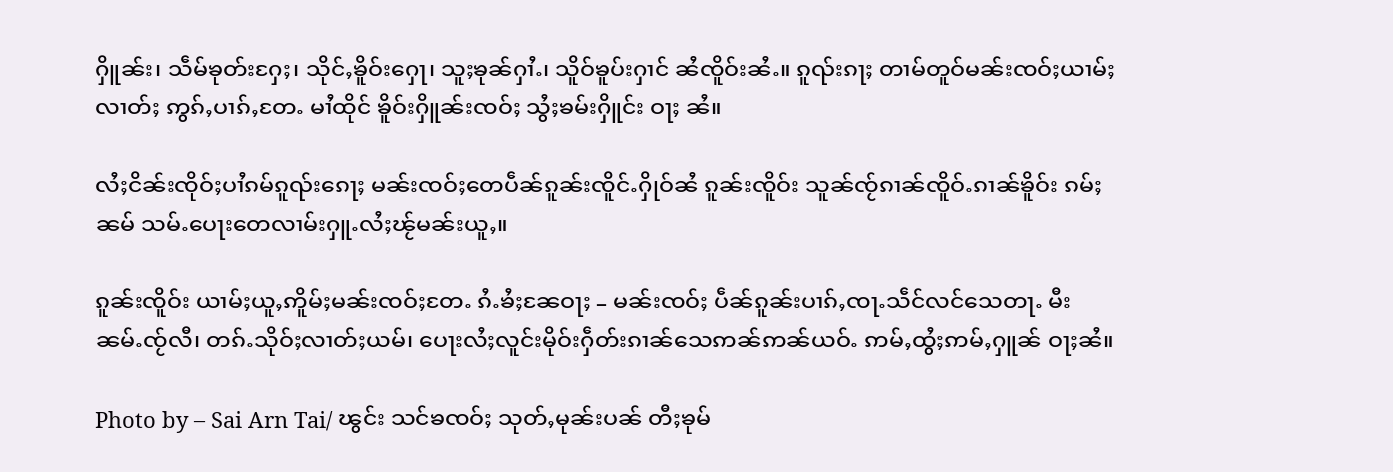ႁိူၼ်း၊ သဵမ်ၶုတ်းႁႄႈ၊ သိုင်ႇၶိူဝ်းႁေႃ၊ သူႈၶုၼ်ႁၢႆႉ၊ သိူဝ်ၶူပ်းႁၢင် ၼႆၸိူဝ်းၼႆႉ။ ၵူၺ်းၵႃႈ တၢမ်တူဝ်မၼ်းၸဝ်ႈယၢမ်ႈလၢတ်ႈ ဢွၵ်ႇပၢၵ်ႇတႄႉ မၢႆထိုင် ၶိူဝ်းႁိူၼ်းၸဝ်ႈ သွႆႈၶမ်းႁိူင်း ဝႃႈ ၼႆ။

လႆႈငိၼ်းၸိုဝ်ႈပၢႆၵမ်ၵူၺ်းၵေႃႈ မၼ်းၸဝ်ႈတေပဵၼ်ၵူၼ်းၸိူင်ႉႁိုဝ်ၼႆ ၵူၼ်းၸိူဝ်း သူၼ်ၸႂ်ၵၢၼ်ၸိူဝ်ႉၵၢၼ်ၶိူဝ်း ၵမ်ႈၼမ် သမ်ႉပေႃးတေလၢမ်းႁူႉလႆႈၽႂ်မၼ်းယူႇ။

ၵူၼ်းၸိူဝ်း ယၢမ်ႈယူႇဢိူမ်ႈမၼ်းၸဝ်ႈတႄႉ ၵႆႉၶႆႈၼႄဝႃႈ – မၼ်းၸဝ်ႈ ပဵၼ်ၵူၼ်းပၢၵ်ႇၸႃႉသဵင်လင်သေတႃႉ မီးၼမ်ႉၸႂ်လီ၊ တၵ်ႉသိုဝ်ႈလၢတ်ႈယမ်၊ ပေႃးလႆႈလူင်းမိုဝ်းႁဵတ်းၵၢၼ်သေဢၼ်ဢၼ်ယဝ်ႉ ဢမ်ႇထွႆႈဢမ်ႇႁူၼ် ဝႃႈၼႆ။

Photo by – Sai Arn Tai/ ၽွင်း သင်ၶၸဝ်ႈ သုတ်ႇမုၼ်းပၼ် တီႈၶုမ်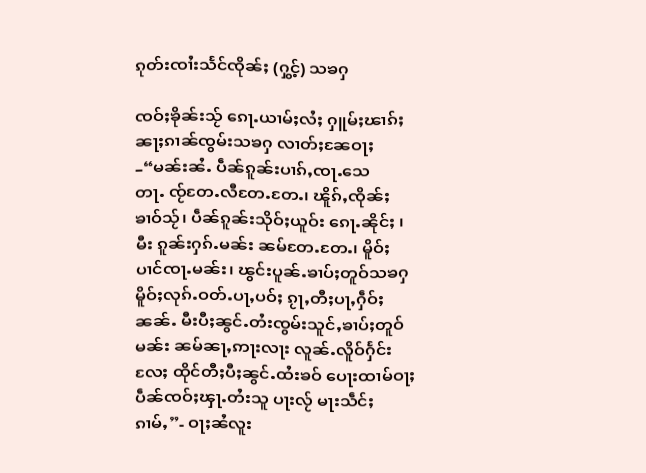ၵုတ်းၸၢႆးသႅင်ၸိုၼ်ႈ (ႁွင့်) သၶႁ

ၸဝ်ႈၶိုၼ်းသႂ် ၵေႃႉယၢမ်ႈလႆႈ ႁူမ်ႈၽၢၵ်ႈၼႃႈၵၢၼ်ၸွမ်းသၶႁ လၢတ်ႈၼႄဝႃႈ –“မၼ်းၼႆႉ ပဵၼ်ၵူၼ်းပၢၵ်ႇၸႃႉသေတႃႉ ၸႂ်တႄႉလီတႄႉတႄႉ၊ ၽိူၵ်ႇၸိုၼ်ႈၶၢဝ်သႂ်၊ ပဵၼ်ၵူၼ်းသိုဝ်ႈယူဝ်း ၵေႃႉၼိုင်ႈ ၊ မီး ၵူၼ်းႁၵ်ႉမၼ်း ၼမ်တႄႉတႄႉ၊ မိူဝ်ႈပၢင်ၸႃႉမၼ်း၊ ၽွင်းပူၼ်ႉၶၢပ်ႈတူဝ်သၶႁ မိူဝ်ႈလုၵ်ႉဝတ်ႉပႃႇပဝ်ႈ ၵႂႃႇတီႈပႃႇႁဵဝ်ႈၼၼ်ႉ မီးပီႈၼွင်ႉတႆးၸွမ်းသူင်ႇၶၢပ်ႈတူဝ်မၼ်း ၼမ်ၼႃႇဢႃးလႃး လူၼ်ႉလိူဝ်ႁႅင်းလႄႈ ထိုင်တီႈပီႈၼွင်ႉထႆးၶဝ် ပေႃးထၢမ်ဝႃႈ ပဵၼ်ၸဝ်ႈၾႃႉတႆးသူ ပႃးလႂ် မႃးသဵင်ႈၵၢမ်ႇ”- ဝႃႈၼႆလူး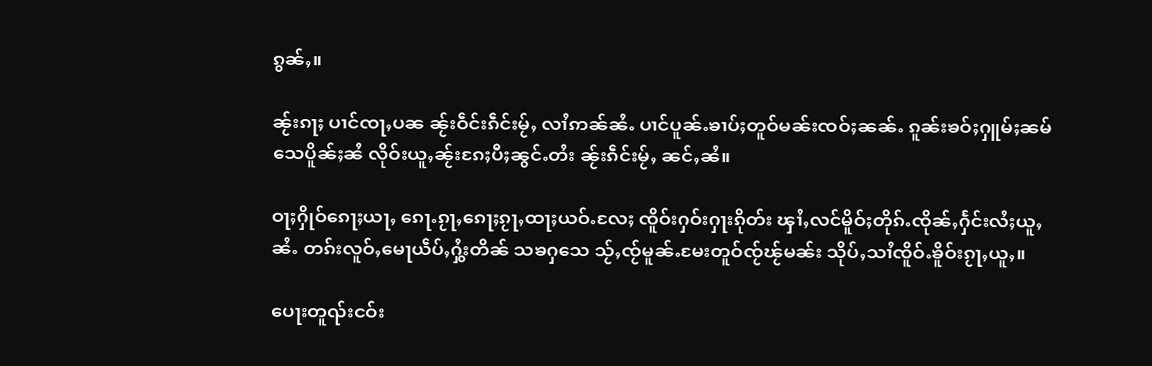ၵွၼ်ႇ။

ၼႂ်းၵႃႈ ပၢင်ၸႃႇပၼ ၼႂ်းဝဵင်းၵဵင်းမႂ်ႇ လၢႆဢၼ်ၼႆႉ ပၢင်ပူၼ်ႉၶၢပ်ႈတူဝ်မၼ်းၸဝ်ႈၼၼ်ႉ ၵူၼ်းၶဝ်ႈႁူမ်ႈၼမ် သေပိူၼ်ႈၼႆ လိုဝ်းယူႇၼႂ်းၵႄႈပီႈၼွင်ႉတႆး ၼႂ်းၵဵင်းမႂ်ႇ ၼင်ႇၼႆ။

ဝႃႈႁိုဝ်ၵေႃႈယႃႇ ၵေႃႉၵႂႃႇၵေႃႈၵႂႃႇထႃႈယဝ်ႉလႄႈ ၸိူဝ်းႁဝ်းႁႃးၵိုတ်း ၾၢႆႇလင်မိူဝ်ႈတိုၵ်ႉၸိုၼ်ႇႁႅင်းလႆႈယူႇၼႆႉ တၵ်းလူဝ်ႇမေႃယဵပ်ႇႁွႆးတိၼ် သၶႁသေ သႂ်ႇၸႂ်မူၼ်ႉမႄးတူဝ်ၸႂ်ၽႂ်မၼ်း သိုပ်ႇသၢႆၸိူဝ်ႉၶိူဝ်းၵႂႃႇယူႇ။

ပေႃးတူၺ်းငဝ်း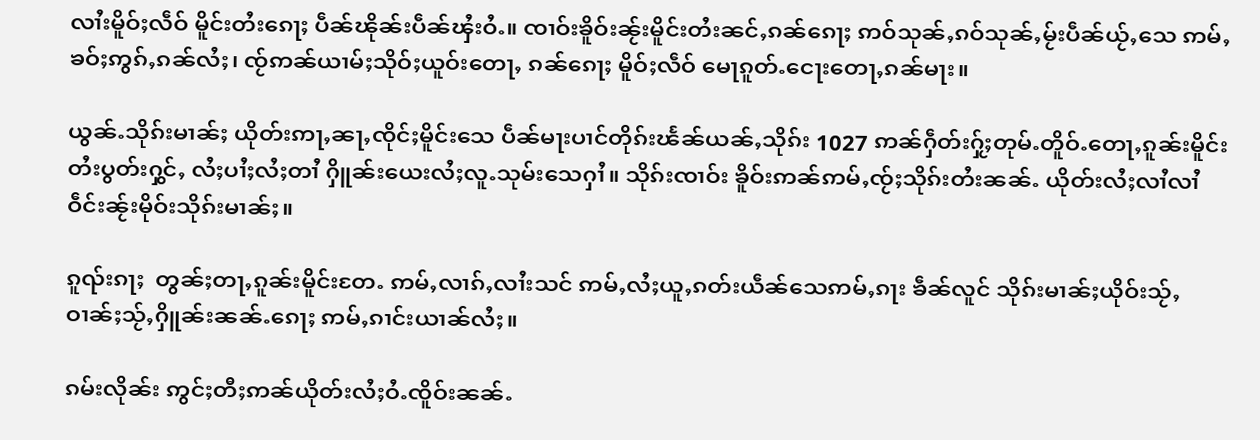လၢႆးမိူဝ်ႈလဵဝ် မိူင်းတႆးၵေႃႈ ပဵၼ်ၽိုၼ်းပဵၼ်ၾႆးဝႆႉ။ ၸၢဝ်းၶိူဝ်းၼႂ်းမိူင်းတႆးၼင်ႇၵၼ်ၵေႃႈ ဢဝ်သုၼ်ႇၵဝ်သုၼ်ႇမႂ်းပဵၼ်ယႂ်ႇသေ ဢမ်ႇၶဝ်ႈဢွၵ်ႇၵၼ်လႆႈ၊ ၸႂ်ဢၼ်ယၢမ်ႈသိုဝ်ႈယူဝ်းတေႃႇ ၵၼ်ၵေႃႈ မိူဝ်ႈလဵဝ် မေႃၵူတ်ႉငေႃးတေႃႇၵၼ်မႃး။

ယွၼ်ႉသိုၵ်းမၢၼ်ႈ ယိုတ်းဢႃႇၼႃႇၸိုင်ႈမိူင်းသေ ပဵၼ်မႃးပၢင်တိုၵ်းၽႅၼ်ယၼ်ႇသိုၵ်း 1027 ဢၼ်ႁဵတ်းႁႂ်ႈတုမ်ႉတိူဝ်ႉတေႃႇၵူၼ်းမိူင်းတႆးပွတ်းႁွင်ႇ လႆႈပၢႆႈလႆႈတၢႆ ႁိူၼ်းယေးလႆႈလူႉသုမ်းသေႁၢႆ။ သိုၵ်းၸၢဝ်း ၶိူဝ်းဢၼ်ဢမ်ႇၸႂ်ႈသိုၵ်းတႆးၼၼ်ႉ ယိုတ်းလႆႈလၢႆလၢႆဝဵင်းၼႂ်းမိုဝ်းသိုၵ်းမၢၼ်ႈ။

ၵူၺ်းၵႃႈ  တွၼ်ႈတႃႇၵူၼ်းမိူင်းတႄႉ ဢမ်ႇလၢၵ်ႇလၢႆးသင် ဢမ်ႇလႆႈယူႇၵတ်းယဵၼ်သေဢမ်ႇၵႃး ၶဵၼ်လူင် သိုၵ်းမၢၼ်ႈယိုဝ်းသႂ်ႇဝၢၼ်ႈသႂ်ႇႁိူၼ်းၼၼ်ႉၵေႃႈ ဢမ်ႇၵၢင်းယၢၼ်လႆႈ။

ၵမ်းလိုၼ်း ဢွင်ႈတီႈဢၼ်ယိုတ်းလႆႈဝႆႉၸိူဝ်းၼၼ်ႉ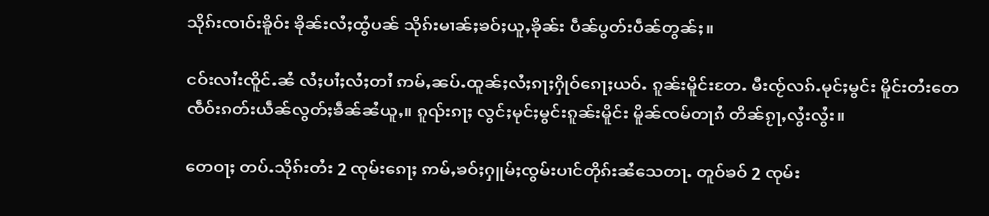သိုၵ်းၸၢဝ်းၶိူဝ်း ၶိုၼ်းလႆႈထွႆပၼ် သိုၵ်းမၢၼ်ႈၶဝ်ႈယူႇၶိုၼ်း ပဵၼ်ပွတ်းပဵၼ်တွၼ်ႈ။

ငဝ်းလၢႆးၸိူင်ႉၼႆ လႆႈပၢႆႈလႆႈတၢႆ ဢမ်ႇၼပ်ႉထူၼ်ႈလႆႈၵႃႈႁိုဝ်ၵေႃႈယဝ်ႉ ၵူၼ်းမိူင်းတႄႉ မီးၸႂ်လၵ်ႉမုင်ႈမွင်း မိူင်းတႆးတေၸဵဝ်းၵတ်းယဵၼ်လွတ်ႈၶဵၼ်ၼႆယူႇ။ ၵူၺ်းၵႃႈ လွင်ႈမုင်ႈမွင်းၵူၼ်းမိူင်း မိူၼ်ၸမ်တႃၵႆ တိၼ်ၵႂႃႇလွႆးလွႆး။

တေဝႃႈ တပ်ႉသိုၵ်းတႆး 2 ၸုမ်းၵေႃႈ ဢမ်ႇၶဝ်ႈႁူမ်ႈၸွမ်းပၢင်တိုၵ်းၼႆသေတႃႉ တူဝ်ၶဝ် 2 ၸုမ်း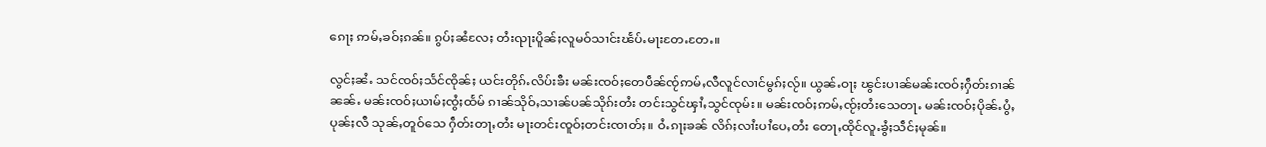ၵေႃႈ ဢမ်ႇၶဝ်ႈၵၼ်။ ၵွပ်ႈၼႆလႄႈ တႆးၺႃးပိူၼ်ႈလူမဝ်သၢင်းၽႅပ်ႉမႃးတႄႉတႄႉ။

လွင်ႈၼႆႉ သင်ၸဝ်ႈသႅင်ၸိုၼ်ႈ ယင်းတိုၵ်ႉလိပ်းၶီး မၼ်းၸဝ်ႈတေပဵၼ်ၸႂ်ဢမ်ႇလီလူင်လၢင်မွၵ်ႈလႂ်။ ယွၼ်ႉဝႃႈ ၽွင်းပၢၼ်မၼ်းၸဝ်ႈႁဵတ်းၵၢၼ်ၼၼ်ႉ မၼ်းၸဝ်ႈယၢမ်ႈၸွႆႈထႅမ် ၵၢၼ်သိုဝ်ႇသၢၼ်ပၼ်သိုၵ်းတႆး တင်းသွင်ၾၢႆႇသွင်ၸုမ်း။ မၼ်းၸဝ်ႈဢမ်ႇၸႂ်ႈတႆးသေတႃႉ မၼ်းၸဝ်ႈပိုၼ်ႉပွႆႇပုၼ်ႈလီ သုၼ်ႇတူဝ်သေ ႁဵတ်းတႃႇတႆး မႃးတင်းၸူဝ်ႈတင်းၸၢတ်ႈ။ ဝႆႉၵႃႈၶၼ် လိၵ်ႈလၢႆးပၢႆပေႇတႆး တေႃႇထိုင်လူႉၶွႆႈသဵင်ႈမုၼ်။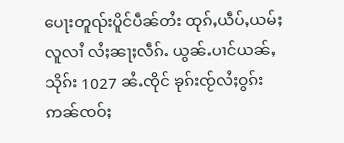ပေႃးတူၺ်းပိူင်ပဵၼ်တႆး ထုၵ်ႇယဵပ်ႇယမ်ႈလူလၢႆ လႆႈၼႃႈလဵၵ်ႉ ယွၼ်ႉပၢင်ယၼ်ႇသိုၵ်း 1027 ၼႆႉၸိုင် ၶုၵ်းၸႂ်လႆႈဝွၵ်းဢၼ်ၸဝ်ႈ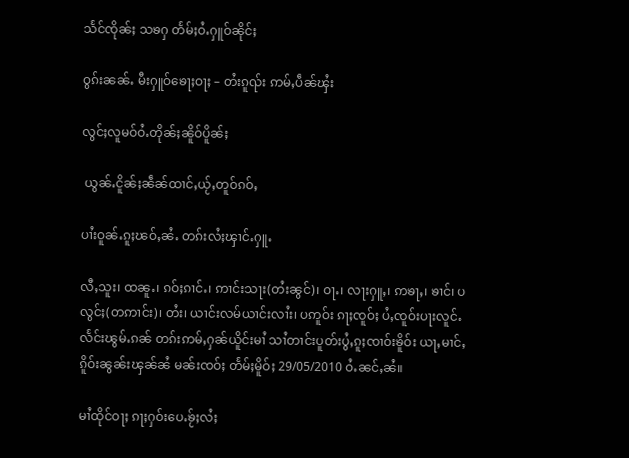သႅင်ၸိုၼ်ႈ သၶႁ တႅမ်ႈဝႆႉႁူဝ်ၼိုင်ႈ

ဝွၵ်းၼၼ်ႉ မီးႁူဝ်ၶေႃႈဝႃႈ – တႆးၵူၺ်း ဢမ်ႇပဵၼ်ၾႆး

လွင်ႈလူမဝ်ဝႆႉတိုၼ်ႈၼိူဝ်ပိူၼ်ႈ

 ယွၼ်ႉငိူၼ်ႈၼဵၼ်ထၢင်ႇယႂ်ႇတူဝ်ၵဝ်ႇ

ပၢႆးဝူၼ်ႉၵူႈၽဝ်ႇၼႆႉ တၵ်းလႆႈၾၢင်ႉႁူႉ

လီႇသူး၊ ထၼူႉ၊ ၵဝ်ႈၵၢင်ႉ၊ ဢၢင်းသႃး(တႆးၼွင်)၊ ဝႃႉ၊ လႃးႁူႇ၊ ဢၶႃႇ၊ ၶၢင်၊ ပလွင်ႈ(တဢၢင်း)၊ တႆး၊ ယၢင်းလမ်ယၢင်းလၢႆး၊ ပဢူဝ်း ၵႃႈၸူဝ်ႈ ပႆႇၸူဝ်းပႃးလူင်ႉလႅင်းၽွမ်ႉၵၼ် တၵ်းဢမ်ႇႁၼ်ယိူင်းမၢႆ သၢႆတၢင်းပူတ်းပွႆႇၵူႈၸၢဝ်းၶိူဝ်း ယႃႇမၢင်ႇၵိူဝ်းၼွၼ်းၾၼ်ၼႆ မၼ်းၸဝ်ႈ တႅမ်ႈမိူဝ်ႈ 29/05/2010 ဝႆႉၼင်ႇၼႆ။

မၢႆထိုင်ဝႃႈ ၵႃႈႁဝ်းပေႉၶႂ်ႈလႆႈ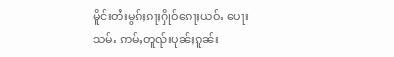မိူင်းတႆးမွၵ်ႈၵႃႈႁိုဝ်ၵေႃႈယဝ်ႉ ပေႃးသမ်ႉ ဢမ်ႇတူၺ်းပုၼ်ႈၵူၼ်း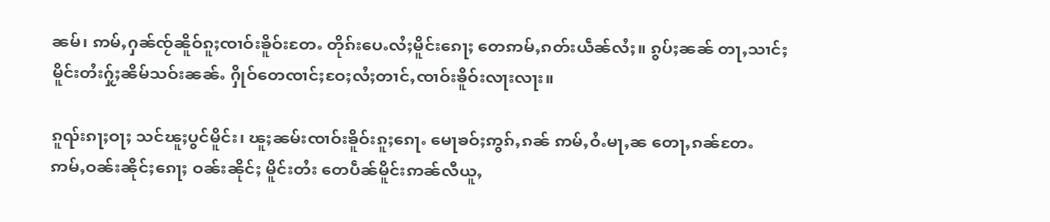ၼမ်၊ ဢမ်ႇႁၼ်ၸႂ်ၼိူဝ်ၵူႈၸၢဝ်းၶိူဝ်းတႄႉ တိုၵ်းပေႉလႆႈမိူင်းၵေႃႈ တေဢမ်ႇၵတ်းယဵၼ်လႆႈ။ ၵွပ်ႈၼၼ် တႃႇသၢင်ႈမိူင်းတႆးႁႂ်ႈၼိမ်သဝ်းၼၼ်ႉ ႁိုဝ်တေၸၢင်ႈဝႄႈလႆႈတၢင်ႇၸၢဝ်းၶိူဝ်းလႃးလႃး။

ၵူၺ်းၵႃႈဝႃႈ သင်ၽူႈပွင်မိူင်း၊ ၽူႈၼမ်းၸၢဝ်းၶိူဝ်းၵူႈၵေႃႉ မေႃၶဝ်ႈဢွၵ်ႇၵၼ် ဢမ်ႇဝႆႉမႃႇၼ တေႃႇၵၼ်တႄႉ ဢမ်ႇဝၼ်းၼိုင်ႈၵေႃႈ ဝၼ်းၼိုင်ႈ မိူင်းတႆး တေပဵၼ်မိူင်းဢၼ်လီယူႇ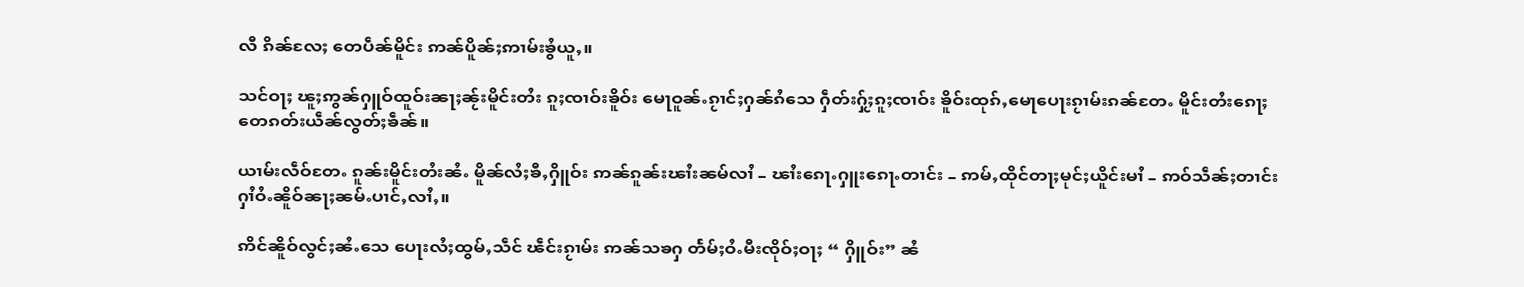လီ ၵိၼ်လႄႈ တေပဵၼ်မိူင်း ဢၼ်ပိူၼ်ႈဢၢမ်းၶွႆယူႇ။

သင်ဝႃႈ ၽူႈဢွၼ်ႁူဝ်ထူဝ်းၼႃႈၼႂ်းမိူင်းတႆး ၵူႈၸၢဝ်းၶိူဝ်း မေႃဝူၼ်ႉၵႂၢင်ႈႁၼ်ၵႆသေ ႁဵတ်းႁႂ်ႈၵူႈၸၢဝ်း ၶိူဝ်းထုၵ်ႇမေႃပေႃးၵႂၢမ်းၵၼ်တႄႉ မိူင်းတႆးၵေႃႈ တေၵတ်းယဵၼ်လွတ်ႈၶဵၼ်။

ယၢမ်းလဵဝ်တႄႉ ၵူၼ်းမိူင်းတႆးၼႆႉ မိူၼ်လႆႈၶီႇႁိူဝ်း ဢၼ်ၵူၼ်းၽၢႆးၼမ်လၢႆ – ၽၢႆးၵေႃႉႁူးၵေႃႉတၢင်း – ဢမ်ႇထိုင်တႃႈမုင်ႈယိူင်းမၢႆ – ဢဝ်သဵၼ်ႈတၢင်းႁၢႆဝႆႉၼိူဝ်ၼႃႈၼမ်ႉပၢင်ႇလၢႆႇ။

ဢိင်ၼိူဝ်လွင်ႈၼႆႉသေ ပေႃးလႆႈထွမ်ႇသဵင် ၽဵင်းၵႂၢမ်း ဢၼ်သၶႁ တႅမ်ႈဝႆႉမီးၸိုဝ်ႈဝႃႈ “ ႁိူဝ်း” ၼႆ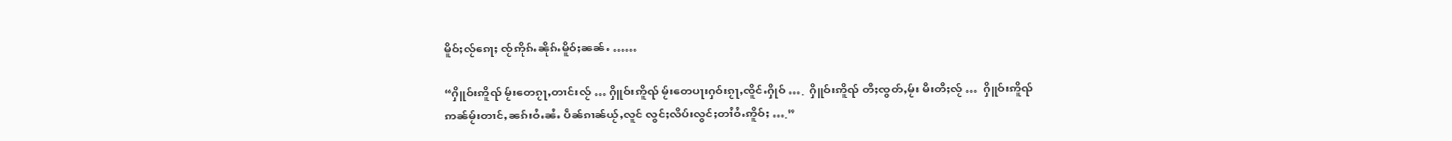မိူဝ်ႈလႂ်ၵေႃႈ ၸႂ်ဢိုၵ်ႉၼိုၵ်ႉမိူဝ်ႈၼၼ်ႉ ……

“ႁိူဝ်းဢိူၺ် မႂ်းတေၵႂႃႇတၢင်းလႂ် … ႁိူဝ်းဢိူၺ် မႂ်းတေပႃးႁဝ်းၵႂႃႇၸိူင်ႉႁိုဝ် ….  ႁိူဝ်းဢိူၺ် တီႈၸွတ်ႇမႂ်း မီးတီႈလႂ် …  ႁိူဝ်းဢိူၺ် ဢၼ်မႂ်းတၢင်ႇၼၵ်းဝႆႉၼႆႉ ပဵၼ်ၵၢၼ်ယႂ်ႇလူင် လွင်ႈလိပ်းလွင်ႈတၢႆဝႆႉဢိူဝ်ႈ ….”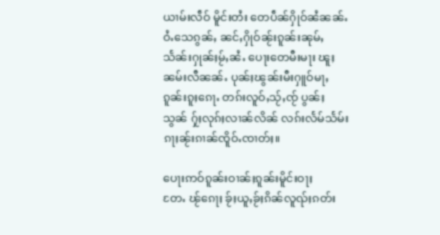ယၢမ်းလဵဝ် မိူင်းတႆး တေပဵၼ်ႁိုဝ်ၼႆၼၼ်ႉ ဝႆႉသေၵွၼ်ႇ ၼင်ႇႁိုဝ်ၼႂ်းၵူၼ်းၼုမ်ႇသႅၼ်းႁုၼ်ႈမႂ်ႇၼႆႉ ပေႃးတေမီးမႃး ၽူႈၼမ်းလီၼၼ်ႉ ပုၼ်ႈၽွၼ်းမီးႁူဝ်မႃႇၵူၼ်းၵူႈၵေႃႉ တၵ်းလူဝ်ႇသႂ်ႇၸႂ် ပွၼ်ႈသွၼ် ႁႂ်ႈလုၵ်ႈလၢၼ်လိၼ် လၵ်းလႅမ်သႅမ်းၵႃႈၼႂ်းၵၢၼ်ၸိူဝ်ႉၸၢတ်ႈ။

ပေႃးဢဝ်ၵူၼ်းဝၢၼ်ႈၵူၼ်းမိူင်းဝႃႈတႄႉ ၽႂ်ၵေႃႈ ၶႂ်ႈယူႇၶႂ်ႈၵိၼ်လူၺ်ႈၵတ်း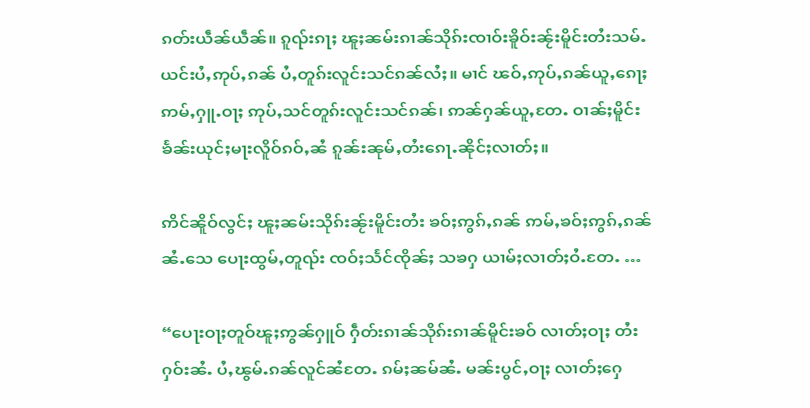ၵတ်းယဵၼ်ယဵၼ်။ ၵူၺ်းၵႃႈ ၽူႈၼမ်းၵၢၼ်သိုၵ်းၸၢဝ်းၶိူဝ်းၼႂ်းမိူင်းတႆးသမ်ႉ ယင်းပႆႇဢုပ်ႇၵၼ် ပႆႇတူၵ်းလူင်းသင်ၵၼ်လႆႈ။ မၢင် ၽဝ်ႇဢုပ်ႇၵၼ်ယူႇၵေႃႈ ဢမ်ႇႁူႉဝႃႈ ဢုပ်ႇသင်တူၵ်းလူင်းသင်ၵၼ်၊ ဢၼ်ႁၼ်ယူႇတႄႉ ဝၢၼ်ႈမိူင်း ၶႅၼ်းယုင်ႈမႃးလိူဝ်ၵဝ်ႇၼႆ ၵူၼ်းၼုမ်ႇတႆးၵေႃႉၼိုင်ႈလၢတ်ႈ။

ဢိင်ၼိူဝ်လွင်ႈ ၽူႈၼမ်းသိုၵ်းၼႂ်းမိူင်းတႆး ၶဝ်ႈဢွၵ်ႇၵၼ် ဢမ်ႇၶဝ်ႈဢွၵ်ႇၵၼ်ၼႆႉသေ ပေႃးထွမ်ႇတူၺ်း ၸဝ်ႈသႅင်ၸိုၼ်ႈ သၶႁ ယၢမ်ႈလၢတ်ႈဝႆႉတႄႉ …

“ပေႃးဝႃႈတူဝ်ၽူႈဢွၼ်ႁူဝ် ႁဵတ်းၵၢၼ်သိုၵ်းၵၢၼ်မိူင်းၶဝ် လၢတ်ႈဝႃႈ တႆးႁဝ်းၼႆႉ ပႆႇၽွမ်ႉၵၼ်လူင်ၼႆတႄႉ ၵမ်ႈၼမ်ၼႆႉ မၼ်းပွင်ႇဝႃႈ လၢတ်ႈႁေ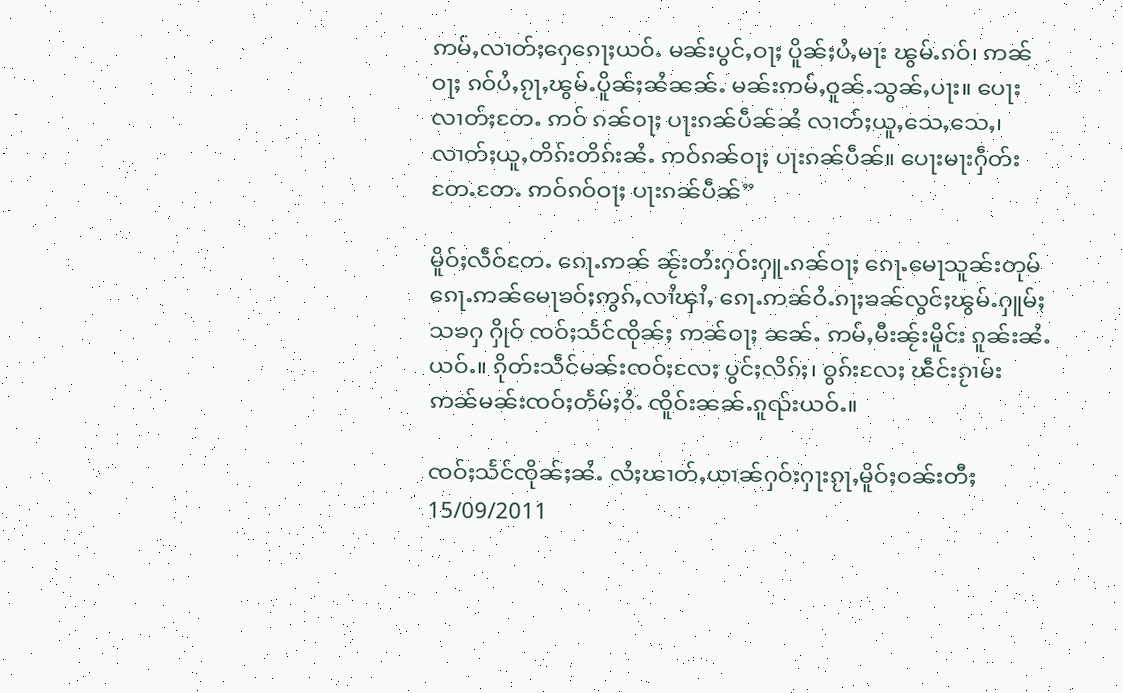ဢမ်ႇလၢတ်ႈႁေၵေႃႈယဝ်ႉ မၼ်းပွင်ႇဝႃႈ ပိူၼ်ႈပႆႇမႃး ၽွမ်ႉၵဝ်၊ ဢၼ်ဝႃႈ ၵဝ်ပႆႇၵႂႃႇၽွမ်ႉပိူၼ်ႈၼႆၼၼ်ႉ မၼ်းဢမ်ႇဝူၼ်ႉသွၼ်ႇပႃး။ ပေႃးလၢတ်ႈတႄႉ ဢဝ် ၵၼ်ဝႃႈ ပႃးၵၼ်ပဵၼ်ၼႆ လၢတ်ႈယူႇသေႇသေႇ၊ လၢတ်ႈယူႇတိၵ်းတိၵ်းၼႆႉ ဢဝ်ၵၼ်ဝႃႈ ပႃးၵၼ်ပဵၼ်။ ပေႃးမႃးႁဵတ်းတႄႉတႄႉ ဢဝ်ၵဝ်ဝႃႈ ပႃးၵၼ်ပဵၼ်”

မိူဝ်ႈလဵဝ်တႄႉ ၵေႃႉဢၼ် ၼႂ်းတႆးႁဝ်းႁူႉၵၼ်ဝႃႈ ၵေႃႉမေႃသူၼ်းတုမ် ၵေႃႉဢၼ်မေႃၶဝ်ႈဢွၵ်ႇလၢႆၾၢႆႇ ၵေႃႉဢၼ်ဝႆႉၵႃႈၶၼ်လွင်ႈၽွမ်ႉႁူမ်ႈ သၶႁ ႁိုဝ် ၸဝ်ႈသႅင်ၸိုၼ်ႈ ဢၼ်ဝႃႈ ၼၼ်ႉ ဢမ်ႇမီးၼႂ်းမိူင်း ၵူၼ်းၼႆႉယဝ်ႉ။ ၵိုတ်းသဵင်မၼ်းၸဝ်ႈလႄႈ ပွင်ႈလိၵ်ႈ၊ ဝွၵ်းလႄႈ ၽဵင်းၵႂၢမ်း ဢၼ်မၼ်းၸဝ်ႈတႅမ်ႈဝႆႉ ၸိူဝ်းၼၼ်ႉၵူၺ်းယဝ်ႉ။

ၸဝ်ႈသႅင်ၸိုၼ်ႈၼႆႉ လႆႈၽၢတ်ႇယၢၼ်ႁဝ်းႁႃးၵႂႃႇမိူဝ်ႈဝၼ်းတီႈ 15/09/2011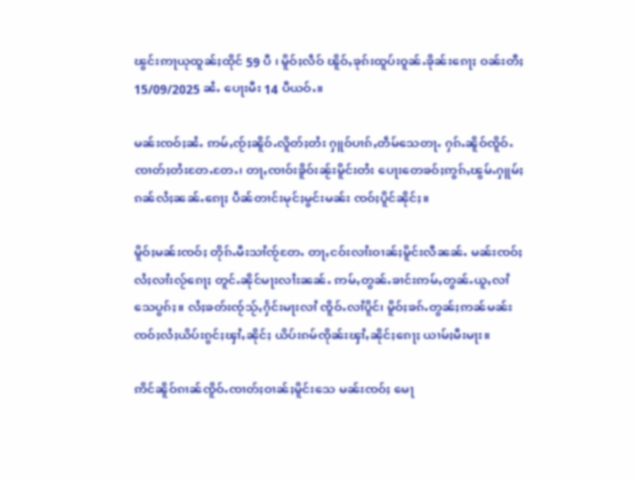ၽွင်းဢႃယုထူၼ်ႈထိုင် 59 ပီ ၊ မိူဝ်ႈလဵဝ် ၽိူဝ်ႇၶုၵ်းထူပ်းဝူၼ်ႉၶိုၼ်းၵေႃႈ ဝၼ်းတီႈ 15/09/2025 ၼႆႉ ပေႃးမီး 14 ပီယဝ်ႉ။

မၼ်းၸဝ်ႈၼႆႉ ဢမ်ႇၸႂ်ႈၼိူဝ်ႉလိူတ်ႈတႆး ႁူဝ်ပၢၵ်ႇတဵမ်သေတႃႉ ႁၵ်ႉၼိူဝ်ၸိူဝ်ႉၸၢတ်ႈတႆးတႄႉတႄႉ၊ တႃႇၸၢဝ်းၶိူဝ်းၼႂ်းမိူင်းတႆး ပေႃးတေၶဝ်ႈဢွၵ်ႇၽွမ်ႉႁူမ်ႈၵၼ်လႆႈၼၼ်ႉၵေႃႈ ပဵၼ်တၢင်းမုင်ႈမွင်းမၼ်း ၸဝ်ႈပိူင်ၼိုင်ႈ။

မိူဝ်ႈမၼ်းၸဝ်ႈ တိုၵ်ႉမီးသၢႆၸႂ်တႄႉ တႃႇငဝ်းလၢႆးဝၢၼ်ႈမိူင်းလီၼၼ်ႉ မၼ်းၸဝ်ႈ လႆႈလၢႆးလႂ်ၵေႃႈ တူင်ႉၼိုင်မႃးလၢႆးၼၼ်ႉ ဢမ်ႇတွၼ်ႉၶၢင်းဢမ်ႇတွၼ်ႉယူႇလၢႆသေပွၵ်ႈ။ လႆႈၶတ်းၸႂ်သႂ်ႇႁႅင်းမႃးလၢႆ ၸိူဝ်ႉလၢႆပိူင်၊ မိူဝ်ႈၶၵ်ႉတွၼ်ႈဢၼ်မၼ်းၸဝ်ႈလႆႈယိပ်းၵွင်ႈၾၢႆႇၼိုင်ႈ ယိပ်းၵမ်ၸိုၼ်းၾၢႆႇၼိုင်ႈၵေႃႈ ယၢမ်ႈမီးမႃး။

ဢိင်ၼိူဝ်ၵၢၼ်ၸိူဝ်ႉၸၢတ်ႈဝၢၼ်ႈမိူင်းသေ မၼ်းၸဝ်ႈ မေႃ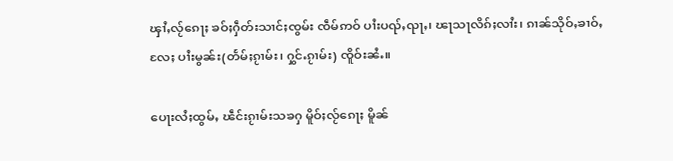ၾၢႆႇလႂ်ၵေႃႈ ၶဝ်ႈႁဵတ်းသၢင်ႈၸွမ်း ၸဵမ်ဢဝ် ပၢႆးပၺ်ႇၺႃႇ၊ ၽႃသႃလိၵ်ႈလၢႆး၊ ၵၢၼ်သိုဝ်ႇၶၢဝ်ႇလႄႈ ပၢႆးမွၼ်း(တႅမ်ႈၵႂၢမ်း၊ ႁွင်ႉၵႂၢမ်း) ၸိူဝ်းၼႆႉ။

ပေႃးလႆႈထွမ်ႇ ၽဵင်းၵႂၢမ်းသၶႁ မိူဝ်ႈလႂ်ၵေႃႈ မိူၼ်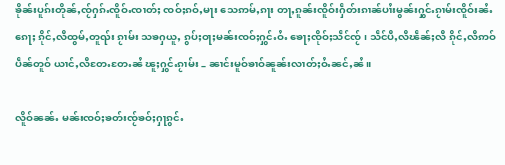ၶိုၼ်းပူၵ်းတိုၼ်ႇၸႂ်ႁၵ်ႉၸိူဝ်ႉၸၢတ်ႈ ၸဝ်ႈၵဝ်ႇမႃး သေဢမ်ႇၵႃး တႃႇၵူၼ်းၸိူဝ်းႁဵတ်းၵၢၼ်ပၢႆးမွၼ်းႁွင်ႉၵႂၢမ်းၸိူဝ်းၼႆႉၵေႃႈ ၵိုင်ႇလီထွမ်ႇတူၺ်း ၵႂၢမ်း သၶႁယူႇ ၵွပ်ႈဝႃႈမၼ်းၸဝ်ႈႁွင်ႉဝႆႉ ၶေႃႈၸိုဝ်ႈသဵင်ၸႂ် ၊ သဵင်ပီႇလီၽဵၼ်ႈလီ ၵိုင်ႇလီဢဝ်ပဵၼ်တူဝ် ယၢင်ႇလီတႄႉတႄႉၼႆ ၽူႈႁွင်ႉၵႂၢမ်း – ၼၢင်းမူဝ်ၶၢဝ်ၼူၼ်းလၢတ်ႈဝႆႉၼင်ႇၼႆ။

လိူဝ်ၼၼ်ႉ မၼ်းၸဝ်ႈၶတ်းၸႂ်ၶဝ်ႈႁႃၵွင်ႉ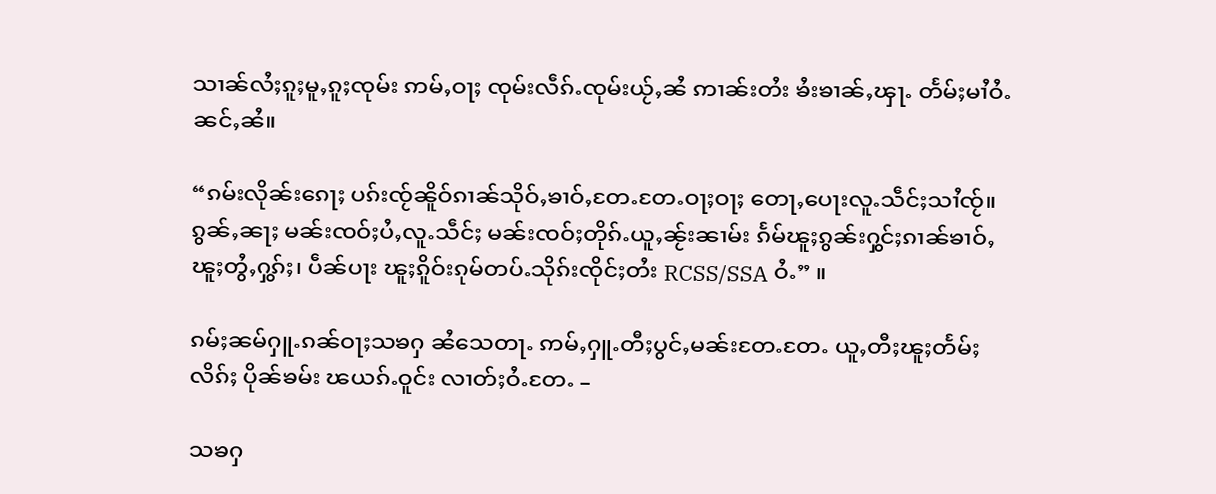သၢၼ်လႆႈၵူႈမူႇၵူႈၸုမ်း ဢမ်ႇဝႃႈ ၸုမ်းလဵၵ်ႉၸုမ်းယႂ်ႇၼႆ ဢၢၼ်းတႆး ၶႆးၶၢၼ်ႇၾႃႉ တႅမ်ႈမၢႆဝႆႉၼင်ႇၼႆ။

“ၵမ်းလိုၼ်းၵေႃႈ ပၵ်းၸႂ်ၼိူဝ်ၵၢၼ်သိုဝ်ႇၶၢဝ်ႇတႄႉတႄႉဝႃႈဝႃႈ တေႃႇပေႃးလူႉသဵင်ႈသၢႆၸႂ်။ ၵွၼ်ႇၼႃႈ မၼ်းၸဝ်ႈပႆႇလူႉသဵင်ႈ မၼ်းၸဝ်ႈတိုၵ်ႉယူႇၼႂ်းၼၢမ်း ၵႅမ်ၽူႈၵွၼ်းႁွင်ႈၵၢၼ်ၶၢဝ်ႇၽူႈတွႆႇႁွၵ်ႈ၊ ပဵၼ်ပႃး ၽူႈၵိူဝ်းၵုမ်တပ်ႉသိုၵ်းၸိုင်ႈတႆး RCSS/SSA ဝႆႉ” ။

ၵမ်ႈၼမ်ႁူႉၵၼ်ဝႃႈသၶႁ ၼႆသေတႃႉ ဢမ်ႇႁူႉတီႈပွင်ႇမၼ်းတႄႉတႄႉ ယူႇတီႈၽူႈတႅမ်ႈလိၵ်ႈ ပိုၼ်ၶမ်း ၽယၵ်ႉဝူင်း လၢတ်ႈဝႆႉတႄႉ –

သၶႁ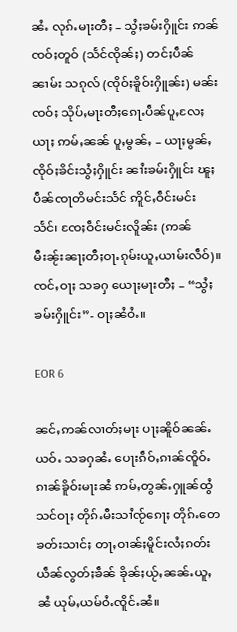ၼႆႉ လုၵ်ႉမႃးတီႈ – သွႆႈၶမ်းႁိူင်း ဢၼ်ၸဝ်ႈတူဝ် (သႅင်ၸိုၼ်ႈ) တင်ႈပဵၼ်ၼၢမ်း သၵုလ် (ၸိုဝ်ႈၶိူဝ်းႁိူၼ်း) မၼ်းၸဝ်ႈ သိုပ်ႇမႃးတီႈၵေႃႉပဵၼ်ပူႇလႄႈယႃႈ ဢမ်ႇၼၼ် ပူႇမွၼ်ႇ – ယႃႈမွၼ်ႇ ၸိုဝ်ႈၶိင်းသွႆႈႁိူင်း ၼၢႆးၶမ်းႁိူင်း ၽူႈပဵၼ်ၸႃတိမင်းသႅင် ဢိူင်ႇဝဵင်းမင်းသႅင်၊ ၸႄႈဝဵင်းမင်းလိူၼ်း (ဢၼ်မီးၼႂ်းၼႃႈတီႈဝႃႉၵုမ်းယူႇယၢမ်းလဵဝ်)။ ၸင်ႇဝႃႈ သၶႁ ယေႃႈမႃးတီႈ – “သွႆႈၶမ်းႁိူင်း”- ဝႃႈၼႆဝႆႉ။

EOR 6

ၼင်ႇဢၼ်လၢတ်ႈမႃး ပႃႈၼိူဝ်ၼၼ်ႉယဝ်ႉ သၶႁၼႆႉ ပေႃးၵဵဝ်ႇၵၢၼ်ၸိူဝ်ႉၵၢၼ်ၶိူဝ်းမႃးၼႆ ဢမ်ႇတွၼ်ႉႁူၼ်ထွႆ သင်ဝႃႈ တိုၵ်ႉမီးသၢႆၸႂ်ၵေႃႈ တိုၵ်ႉတေၶတ်းသၢင်ႈ တႃႇဝၢၼ်ႈမိူင်းလႆႈၵတ်းယဵၼ်လွတ်ႈၶဵၼ် ၶိုၼ်ႈယႂ်ႇၼၼ်ႉယူႇၼႆ ယုမ်ႇယမ်ဝႆႉၸိူင်ႉၼႆ။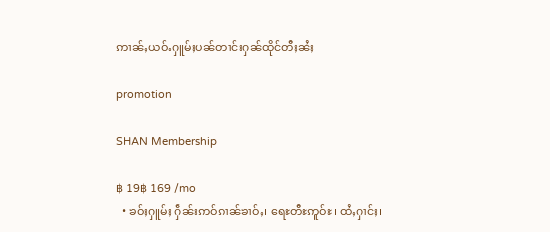ဢၢၼ်ႇယဝ်ႉႁူမ်ႈပၼ်တၢင်းႁၼ်ထိုင်တီႈၼႆႈ

promotion

SHAN Membership

฿ 19฿ 169 /mo
  • ၶဝ်ႈႁူမ်ႈ ႁဵၼ်းဢဝ်ၵၢၼ်ၶၢဝ်ႇ၊ ရေႊတီႊဢူဝ်ႊ၊ ထႆႇႁၢင်ႈ၊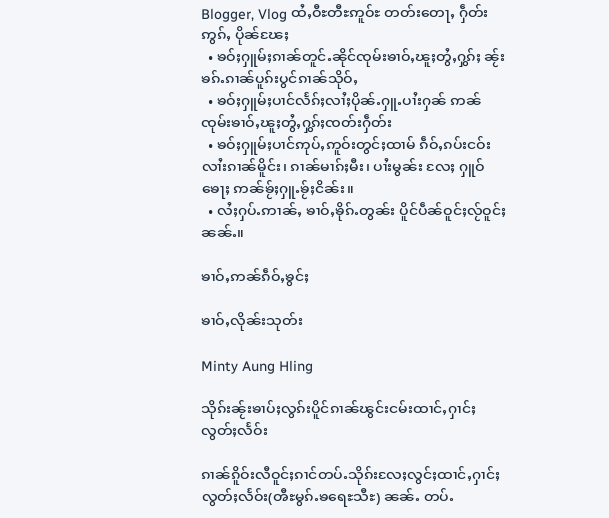Blogger, Vlog ထႆႇဝီႊတီႊဢူဝ်ႊ တတ်းတေႃႇ ႁဵတ်းဢွၵ်ႇ ပိုၼ်ၽႄႈ
  • ၶဝ်ႈႁူမ်ႈၵၢၼ်တူင်ႉၼိုင်ၸုမ်းၶၢဝ်ႇၽူႈတွႆႇႁွၵ်ႈ ၼႂ်းၶၵ်ႉၵၢၼ်ပူၵ်းပွင်ၵၢၼ်သိုဝ်ႇ
  • ၶဝ်ႈႁူမ်ႈပၢင်လႅၵ်ႈလၢႆႈပိုၼ်ႉႁူႉပၢႆးႁၼ် ဢၼ်ၸုမ်းၶၢဝ်ႇၽူႈတွႆႇႁွၵ်ႈၸတ်းႁဵတ်း
  • ၶဝ်ႈႁူမ်ႈပၢင်ဢုပ်ႇဢူဝ်းတွင်ႈထၢမ် ၵဵဝ်ႇၵပ်းငဝ်းလၢႆးၵၢၼ်မိူင်း၊ ၵၢၼ်မၢၵ်ႈမီး၊ ပၢႆးမွၼ်း လႄႈ ႁူဝ်ၶေႃႈ ဢၼ်ၶႂ်ႈႁူႉၶႂ်ႈငိၼ်း။
  • လႆႈႁပ်ႉဢၢၼ်ႇ ၶၢဝ်ႇၶိုၵ်ႉတွၼ်း ပိူင်ပဵၼ်ဝူင်ႈလႂ်ဝူင်ႈ ၼၼ်ႉ။

ၶၢဝ်ႇဢၼ်ၵဵဝ်ႇၶွင်ႈ

ၶၢဝ်ႇလိုၼ်းသုတ်း

Minty Aung Hling

သိုၵ်းၼႂ်းၶၢပ်ႈလွၵ်းပိူင်ၵၢၼ်ၽွင်းငမ်းထၢင်ႇႁၢင်ႈလွတ်ႈလႅဝ်း

ၵၢၼ်ၵိူဝ်းလီဝူင်ႈၵၢင်တပ်ႉသိုၵ်းလႄႈလွင်ႈထၢင်ႇႁၢင်ႈလွတ်ႈလႅဝ်း(ၻီႊမွၵ်ႉၶရေႊသီႊ) ၼၼ်ႉ တပ်ႉ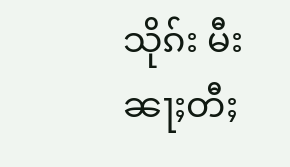သိုၵ်း မီးၼႃႈတီႈ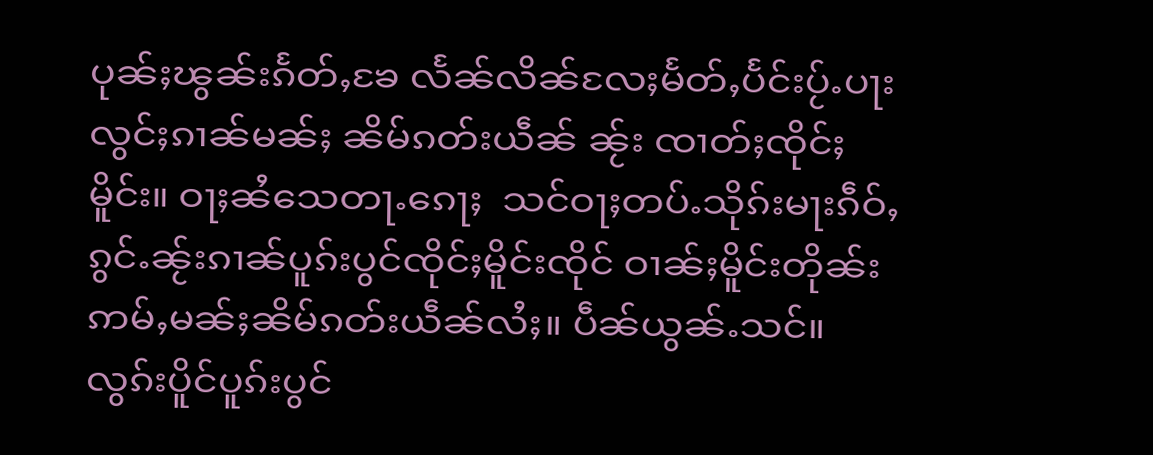ပုၼ်ႈၽွၼ်းၵႅတ်ႇၶႄ လႅၼ်လိၼ်လႄႈမႅတ်ႇပႅင်းပႂ်ႉပႃး လွင်ႈၵၢၼ်မၼ်ႈ ၼိမ်ၵတ်းယဵၼ် ၼႂ်း ၸၢတ်ႈၸိုင်ႈမိူင်း။ ဝႃႈၼႆသေတႃႉၵေႃႈ  သင်ဝႃႈတပ်ႉသိုၵ်းမႃးၵဵဝ်ႇၵွင်ႉၼႂ်းၵၢၼ်ပူၵ်းပွင်ၸိုင်ႈမိူင်းၸိုင် ဝၢၼ်ႈမိူင်းတိုၼ်းဢမ်ႇမၼ်ႈၼိမ်ၵတ်းယဵၼ်လႆႈ။ ပဵၼ်ယွၼ်ႉသင်။   လွၵ်းပိူင်ပူၵ်းပွင်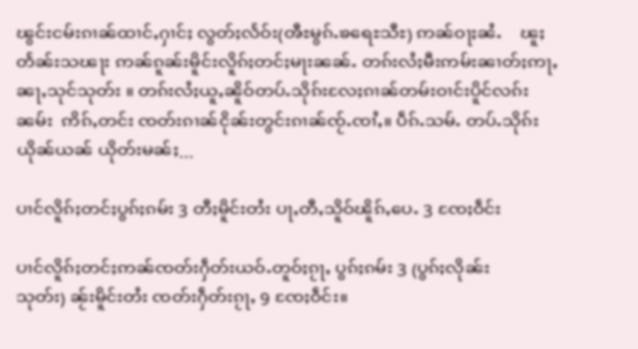ၽွင်းငမ်းၵၢၼ်ထၢင်ႇႁၢင်ႈ လွတ်ႈလႅဝ်း(ၻီႊမွၵ်ႉၶရေႊသီႊ) ဢၼ်ဝႃႈၼႆႉ    ၽူႈတႅၼ်းသၽႃး ဢၼ်ၵူၼ်းမိူင်းလိူၵ်ႈတင်ႈမႃးၼၼ်ႉ တၵ်းလႆႈမီးဢမ်းၼၢတ်ႈဢႃႇၼႃႇသုင်သုတ်း ။ တၵ်းလႆႈယူႇၼိူဝ်တပ်ႉသိုၵ်းလႄႈၵၢၼ်တမ်းဝၢင်းပိူင်လၵ်းၼမ်း  ဢိၵ်ႇတင်း ၸတ်းၵၢၼ်ငိုၼ်းတွင်းၵၢၼ်ၸႂ်ႉၸၢႆႇ။ ပဵၵ်ႉသမ်ႉ တပ်ႉသိုၵ်းယိုၼ်ယၼ် ယိုတ်းမၼ်ႈ...

ပၢင်လိူၵ်ႈတင်ႈပွၵ်ႈၵမ်း 3 တီႈမိူင်းတႆး ပႃႇတီႇသိူဝ်ၽိူၵ်ႇပေႉ 3 ၸႄႈဝဵင်း

ပၢင်လိူၵ်ႈတင်ႈဢၼ်ၸတ်းႁဵတ်းယဝ်ႉတူဝ်ႈၵႂႃႇ ပွၵ်ႈၵမ်း 3 (ပွၵ်ႈလိုၼ်းသုတ်း) ၼႂ်းမိူင်းတႆး ၸတ်းႁဵတ်းၵႂႃႇ 9 ၸႄႈဝဵင်း။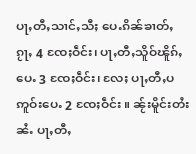ပႃႇတီႇသၢင်ႇသီႈ ပေႉၵိၼ်ၶၢတ်ႇၵႂႃႇ 4 ၸႄႈဝဵင်း၊ ပႃႇတီႇသိူဝ်ၽိူၵ်ႇ ပေႉ 3 ၸႄႈဝဵင်း၊ လႄႈ ပႃႇတီႇပဢူဝ်းပေႉ 2 ၸႄႈဝဵင်း ။ ၼႂ်းမိူင်းတႆးၼႆႉ ပႃႇတီႇ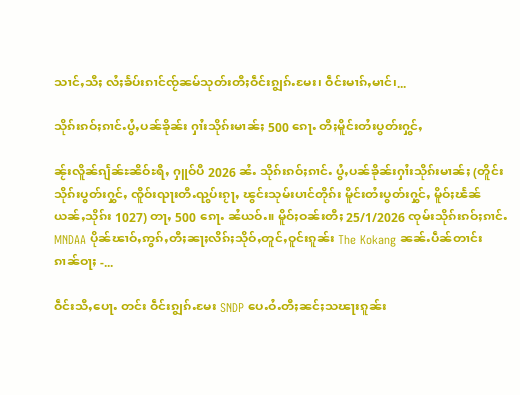သၢင်ႇသီႈ လႆႈၶႅပ်းၵၢင်ၸႂ်ၼမ်သုတ်းတီႈဝဵင်းၵျွၵ်ႉမႄး၊ ဝဵင်းမၢၵ်ႇမၢင်၊...

သိုၵ်းၵဝ်ႈၵၢင်ႉပွႆႇပၼ်ၶိုၼ်း ႁၢႆးသိုၵ်းမၢၼ်ႈ 500 ၵေႃႉ တီႈမိူင်းတႆးပွတ်းႁွင်ႇ

ၼႂ်းလိူၼ်ၵျႅၼ်ႊၼိဝ်ႊရီႇ ႁူဝ်ပီ 2026 ၼႆႉ သိုၵ်းၵဝ်ႈၵၢင်ႉ ပွႆႇပၼ်ၶိုၼ်းႁၢႆးသိုၵ်းမၢၼ်ႈ (တိူင်းသိုၵ်းပွတ်းႁွင်ႇ ၸိူဝ်းၺႃးတီႉၺွပ်းၵႂႃႇ ၽွင်းသုမ်းပၢင်တိုၵ်း မိူင်းတႆးပွတ်းႁွင်ႇ မိူဝ်ႈၽႅၼ်ယၼ်ႇသိုၵ်း 1027) တႃႇ 500 ၵေႃႉ ၼႆယဝ်ႉ။ မိူဝ်ႈဝၼ်းတီႈ 25/1/2026 ၸုမ်းသိုၵ်းၵဝ်ႈၵၢင်ႉ MNDAA ပိုၼ်ၽၢဝ်ႇဢွၵ်ႇတီႈၼႃႈလိၵ်ႈသိုဝ်ႇတူင်ႇဝူင်းၵူၼ်း The Kokang ၼၼ်ႉပဵၼ်တၢင်းၵၢၼ်ဝႃႈ -...

ဝဵင်းသီႇပေႃႉ တင်း ဝဵင်းၵျွၵ်ႉမႄး SNDP ပေႉဝႆႉတီႈၼင်ႈသၽႃးၵူၼ်း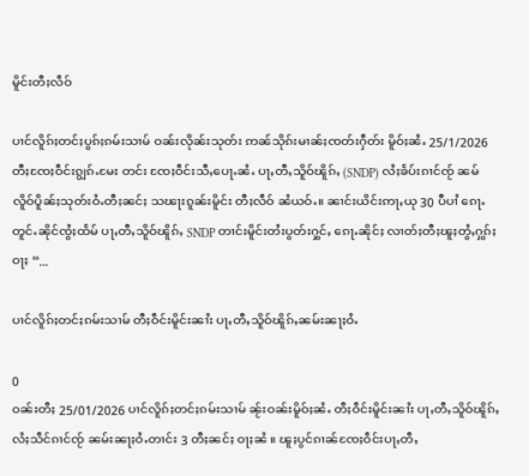မိူင်းတီႈလဵဝ်

ပၢင်လိူၵ်ႈတင်ႈပွၵ်ႈၵမ်းသၢမ် ဝၼ်းလိုၼ်းသုတ်း ဢၼ်သိုၵ်းမၢၼ်ႈၸတ်းႁဵတ်း မိူဝ်ႈၼႆႉ 25/1/2026 တီႈၸႄႈဝဵင်းၵျွၵ်ႉမႄး တင်း ၸႄႈဝဵင်းသီႇပေႃႉၼႆႉ ပႃႇတီႇသိူဝ်ၽိူၵ်ႇ (SNDP) လႆႈၶႅပ်းၵၢင်ၸႂ် ၼမ်လိူဝ်ပိူၼ်ႈသုတ်းဝႆႉတီႈၼင်ႈ သၽႃးၵူၼ်းမိူင်း တီႈလဵဝ် ၼႆယဝ်ႉ။ ၼၢင်းယိင်းဢႃႇယု 30 ပီပၢႆ ၵေႃႉတူင်ႉၼိုင်ၸွႆႈထႅမ် ပႃႇတီႇသိူဝ်ၽိူၵ်ႇ SNDP တၢင်းမိူင်းတႆးပွတ်းႁွင်ႇ ၵေႃႉၼိုင်ႈ လၢတ်ႈတီႈၽူႈတွႆႇႁွၵ်ႈဝႃႈ “...

ပၢင်လိူၵ်ႈတင်ႈၵမ်းသၢမ် တီႈဝဵင်းမိူင်းၼၢႆး ပႃႇတီႇသိူဝ်ၽိူၵ်ႇၼမ်းၼႃႈဝႆႉ

0
ဝၼ်းတီႈ 25/01/2026 ပၢင်လိူၵ်ႈတင်ႈၵမ်းသၢမ် ၼႂ်းဝၼ်းမိူဝ်ႈၼႆႉ တီႈဝဵင်းမိူင်းၼၢႆး ပႃႇတီႇသိူဝ်ၽိူၵ်ႇ လႆႈသဵင်ၵၢင်ၸႂ် ၼမ်းၼႃႈဝႆႉတၢင်း 3 တီႈၼင်ႈ ဝႃႈၼႆ ။ ၽူႈပွင်ၵၢၼ်ၸႄႈဝဵင်းပႃႇတီႇ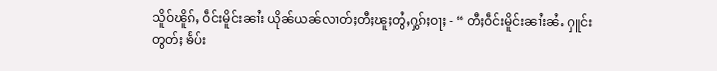သိူဝ်ၽိူၵ်ႇ ဝဵင်းမိူင်းၼၢႆး ယိုၼ်ယၼ်လၢတ်ႈတီႈၽူႈတွႆႇႁွၵ်ႈဝႃႈ - “ တီႈဝဵင်းမိူင်းၼၢႆးၼႆႉ ႁူင်းတွတ်ႈ ၶႅပ်း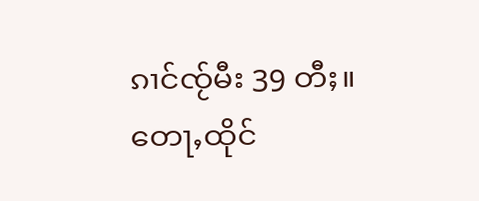ၵၢင်ၸႂ်မီး 39 တီႈ။ တေႃႇထိုင်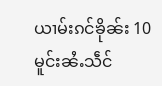ယၢမ်းၵင်ၶိုၼ်း 10 မူင်းၼႆႉသဵင်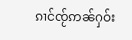ၵၢင်ၸႂ်ဢၼ်ႁဝ်း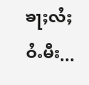ၶႃႈလႆႈဝႆႉမီး...